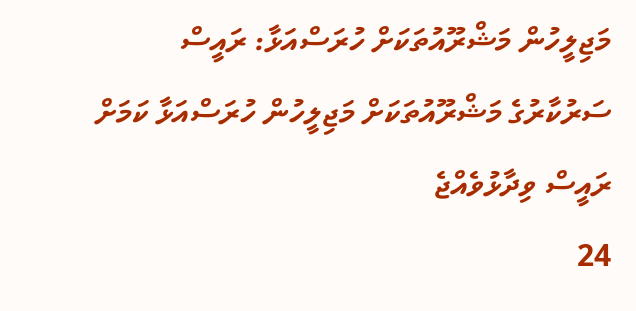މަޖިލީހުން މަޝްރޫއުތަކަށް ހުރަސްއަޅާ: ރައީސް
ސަރުކާރުގެ މަޝްރޫއުތަކަށް މަޖިލީހުން ހުރަސްއަޅާ ކަމަށް ރައީސް ވިދާޅުވެއްޖެ
24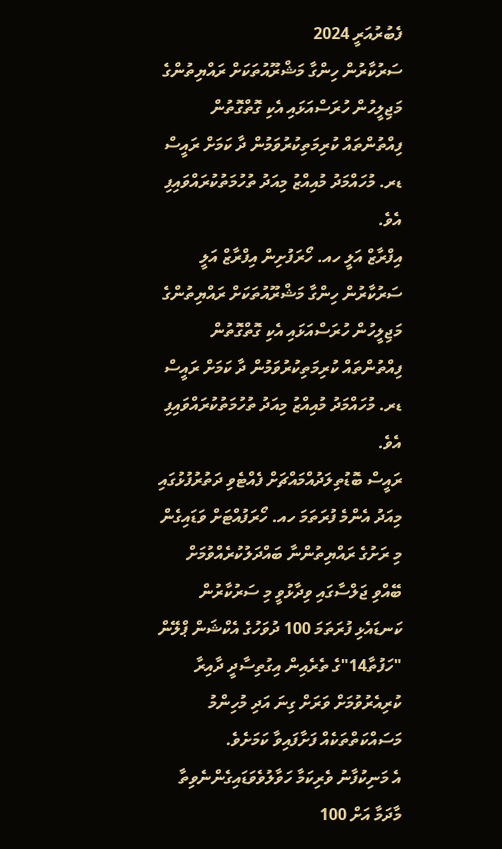ފެބުރުއަރީ 2024
ސަރުކާރުން ހިންގާ މަޝްރޫއުތަކަށް ރައްޔިތުންގެ މަޖިލީހުން ހުރަސްއަޅައި އެކި ގޮތްގޮތުން ފިއްތުންތައް ކުރިމަތިކުރުވަމުން ދާ ކަމަށް ރައީސް ޑރ. މުހައްމަދު މުއިއްޒު މިއަދު ތުހުމަތުކުރައްވައިފި އެވެ.
އިފްރާޒް އަލީ ހއ. ހޯރަފުށިން އިފްރާޒް އަލީ
ސަރުކާރުން ހިންގާ މަޝްރޫއުތަކަށް ރައްޔިތުންގެ މަޖިލީހުން ހުރަސްއަޅައި އެކި ގޮތްގޮތުން ފިއްތުންތައް ކުރިމަތިކުރުވަމުން ދާ ކަމަށް ރައީސް ޑރ. މުހައްމަދު މުއިއްޒު މިއަދު ތުހުމަތުކުރައްވައިފި އެވެ.
ރައީސް ބޮޑުތިލަދުއްމައްޗަށް ފެއްޓެވި ދަތުރުފުޅުގައި މިއަދު އެންމެ ފުރަތަމަ ހއ. ހޯރަފުއްޓަށް ވަޑައިގެން މި ރަށުގެ ރައްޔިތުންނާ ބައްދަލުކުރެއްވުމަށް ބޭއްވި ޖަލްސާގައި ވިދާޅުވީ މި ސަރުކާރުން ކަނޑައެޅި ފުރަތަމަ 100 ދުވަހުގެ އެކްޝަން ޕްލޭން "ހަފުތާ14"ގެ ތެރެއިން އިގުތިސާދީ ދާއިރާ ކުރިއެރުވުމަށް ވަރަށް ގިނަ އަދި މުހިންމު މަސައްކަތްތަކެއް ފަށާފައިވާ ކަމަށެވެ.
އެ މަނިކުފާނު ވެރިކަމާ ހަވާލުވެވަޑައިގެންނެވިތާ މާދަމާ އަށް 100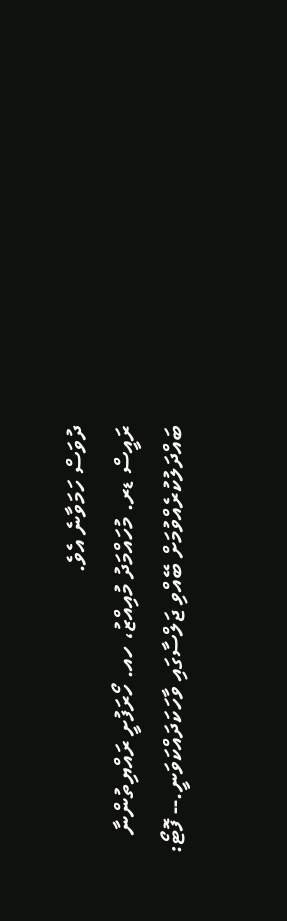ދުވަސް ހަމަވާނެ އެވެ.
ރައީސް ޑރ. މުހައްމަދު މުއިއްޒު، ހއ. ހޯރަފުށީ ރައްޔިތުންނާ ބައްދަލުކުރެއްވުމަށް ބޭއްވި ޖަލްސާގައި ވާހަކަދައްކަވަނީ.-- ފޮޓޯ: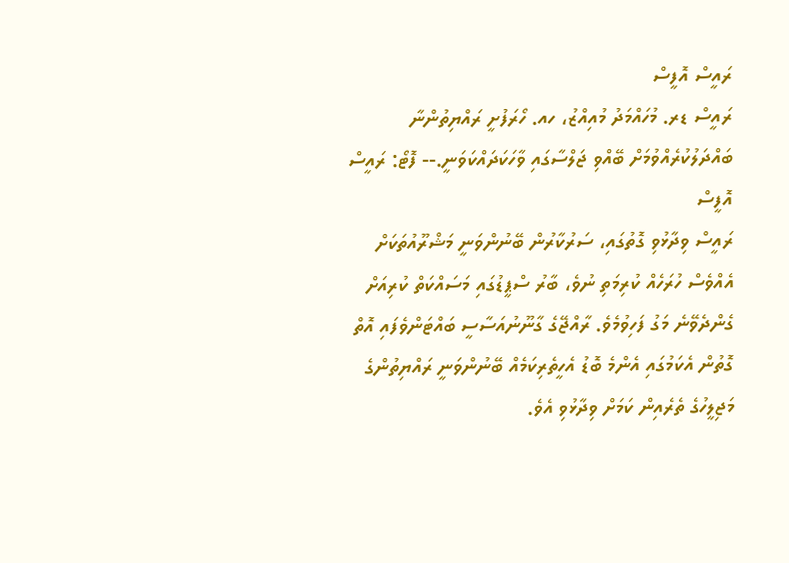ރައީސް އޮފީސް
ރައީސް ޑރ. މުހައްމަދު މުއިއްޒު، ހއ. ހޯރަފުށީ ރައްޔިތުންނާ ބައްދަލުކުރެއްވުމަށް ބޭއްވި ޖަލްސާގައި ވާހަކަދައްކަވަނީ.-- ފޮޓޯ: ރައީސް އޮފީސް
ރައީސް ވިދާޅުވި ގޮތުގައި، ސަރުކާރުން ބޭނުންވަނީ މަޝްރޫއުތަކަށް އެއްވެސް ހުރަހެއް ކުރިމަތި ނުވެ، ބާރު ސްޕީޑުގައި މަސައްކަތް ކުރިއަށް ގެންދެވޭނެ މަގު ފަހިވުމެވެ. ރާއްޖޭގެ ގާނޫނުއަސާސީ ބައްޓަންވެފައި އޮތް ގޮތުން އެކަމުގައި އެންމެ ބޮޑު އެހީތެރިކަމެއް ބޭނުންވަނީ ރައްޔިތުންގެ މަޖިލީހުގެ ތެރެއިން ކަމަށް ވިދާޅުވި އެވެ.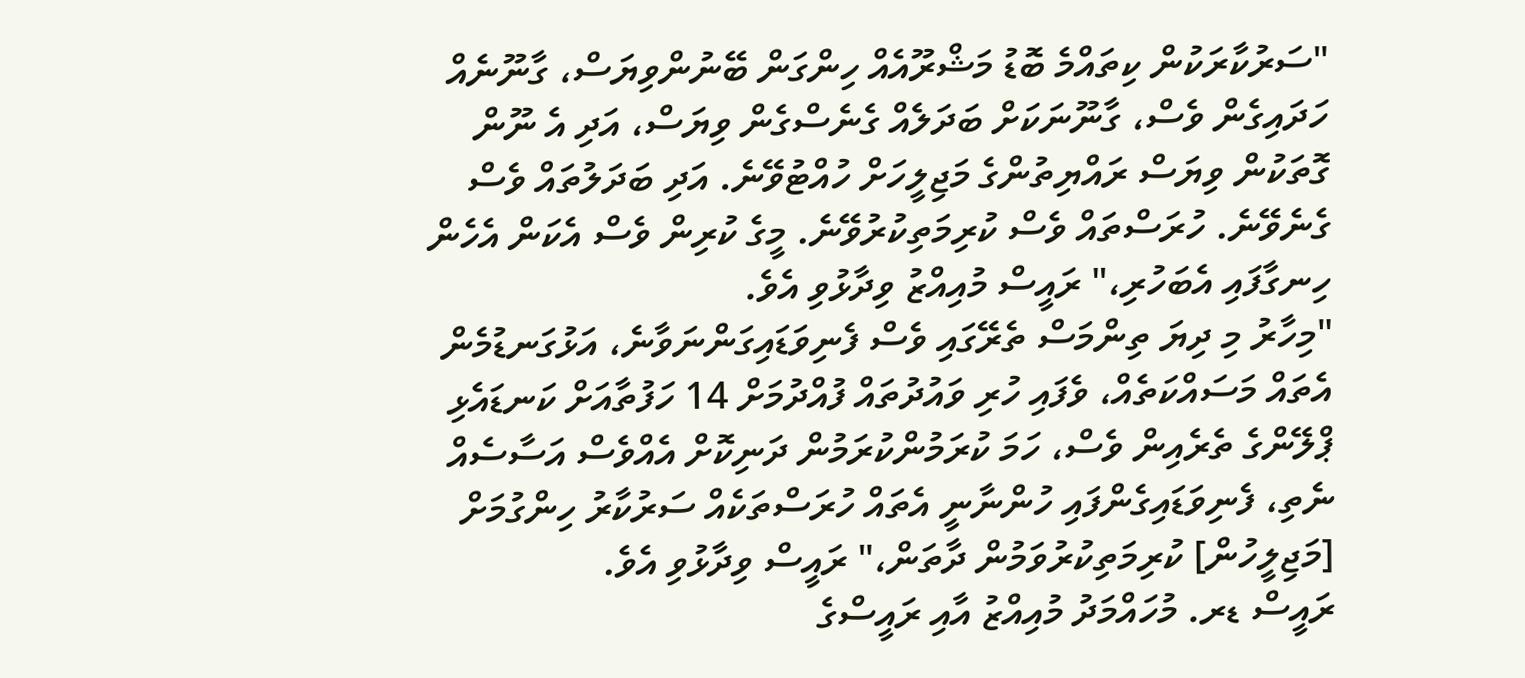"ސަރުކާރަކުން ކިތައްމެ ބޮޑު މަޝްރޫއެއް ހިންގަން ބޭނުންވިޔަސް، ގާނޫނެއް ހަދައިގެން ވެސް، ގާނޫނަކަށް ބަދަލެއް ގެނެސްގެން ވިޔަސް، އަދި އެ ނޫން ގޮތަކުން ވިޔަސް ރައްޔިތުންގެ މަޖިލީހަށް ހުއްޓުވޭނެ. އަދި ބަދަލުތައް ވެސް ގެނެވޭނެ. ހުރަސްތައް ވެސް ކުރިމަތިކުރުވޭނެ. މީގެ ކުރިން ވެސް އެކަން އެހެން ހިނގާފައި އެބަހުރި،" ރައީސް މުއިއްޒު ވިދާޅުވި އެވެ.
"މިހާރު މި ދިޔަ ތިންމަސް ތެރޭގައި ވެސް ފެނިވަޑައިގަންނަވާނެ، އަޅުގަނޑުމެން އެތައް މަސައްކަތެއް، ވެފައި ހުރި ވައުދުތައް ފުއްދުމަށް 14 ހަފުތާއަށް ކަނޑައެޅި ޕްލޭންގެ ތެރެއިން ވެސް، ހަމަ ކުރަމުންކުރަމުން ދަނިކޮށް އެއްވެސް އަސާސެއް ނެތި، ފެނިވަޑައިގެންފައި ހުންނާނީ އެތައް ހުރަސްތަކެއް ސަރުކާރު ހިންގުމަށް [މަޖިލީހުން] ކުރިމަތިކުރުވަމުން ދާތަން،" ރައީސް ވިދާޅުވި އެވެ.
ރައީސް ޑރ. މުހައްމަދު މުއިއްޒު އާއި ރައީސްގެ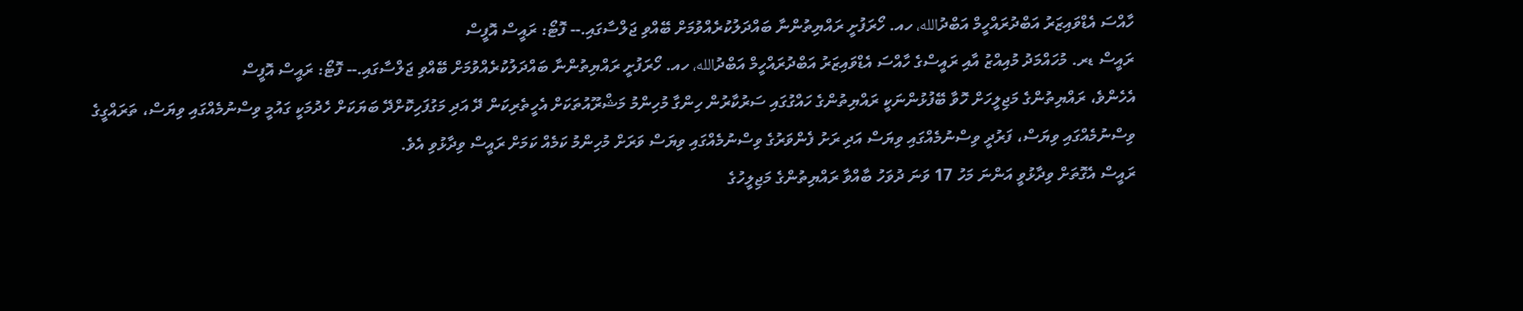ހާއްސަ އެޑްވައިޒަރު އަބްދުރައްހީމް އަބްދުالله، ހއ. ހޯރަފުށީ ރައްޔިތުންނާ ބައްދަލުކުރެއްވުމަށް ބޭއްވި ޖަލްސާގައި.-- ފޮޓޯ: ރައީސް އޮފީސް
ރައީސް ޑރ. މުހައްމަދު މުއިއްޒު އާއި ރައީސްގެ ހާއްސަ އެޑްވައިޒަރު އަބްދުރައްހީމް އަބްދުالله، ހއ. ހޯރަފުށީ ރައްޔިތުންނާ ބައްދަލުކުރެއްވުމަށް ބޭއްވި ޖަލްސާގައި.-- ފޮޓޯ: ރައީސް އޮފީސް
އެހެންވެ، ރައްޔިތުންގެ މަޖިލީހަށް ހޮވާ ބޭފުޅުންނަކީ ރައްޔިތުންގެ ހައްގުގައި ސަރުކާރުން ހިންގާ މުހިންމު މަޝްރޫއުތަކަށް އެހީތެރިކަން ދޭ އަދި މަގުފަހިކޮށްދޭ ބަޔަކަށް ހެދުމަކީ ގައުމީ ވިސްނުމެއްގައި ވިޔަސް، ތަރައްގީގެ ވިސްނުމެއްގައި ވިޔަސް، ފަރުދީ ވިސްނުމެއްގައި ވިޔަސް އަދި ރަށު ފެންވަރުގެ ވިސްނުމެއްގައި ވިޔަސް ވަރަށް މުހިންމު ކަމެއް ކަމަށް ރައީސް ވިދާޅުވި އެވެ.
ރައީސް އެގޮތަށް ވިދާޅުވީ އަންނަ މަހު 17 ވަނަ ދުވަހު ބާއްވާ ރައްޔިތުންގެ މަޖިލީހުގެ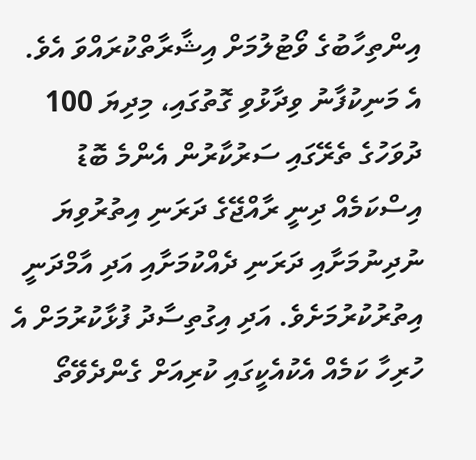އިންތިހާބުގެ ވޯޓުލުމަށް އިޝާރާތްކުރައްވަ އެވެ.
އެ މަނިކުފާނު ވިދާޅުވި ގޮތުގައި، މިދިޔަ 100 ދުވަހުގެ ތެރޭގައި ސަރުކާރުން އެންމެ ބޮޑު އިސްކަމެއް ދިނީ ރާއްޖޭގެ ދަރަނި އިތުރުވިޔަ ނުދިނުމަށާއި ދަރަނި ދެއްކުމަށާއި އަދި އާމްދަނީ އިތުރުކުރުމަށެވެ. އަދި އިގުތިސާދު ފުޅާކުރުމަށް އެ ހުރިހާ ކަމެއް އެކުއެކީގައި ކުރިއަށް ގެންދެވޭތޯ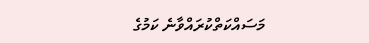މަސައްކަތްކުރައްވާނެ ކަމުގެ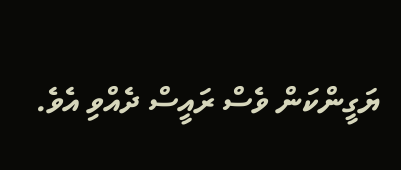ޔަގީންކަން ވެސް ރައީސް ދެއްވި އެވެ.